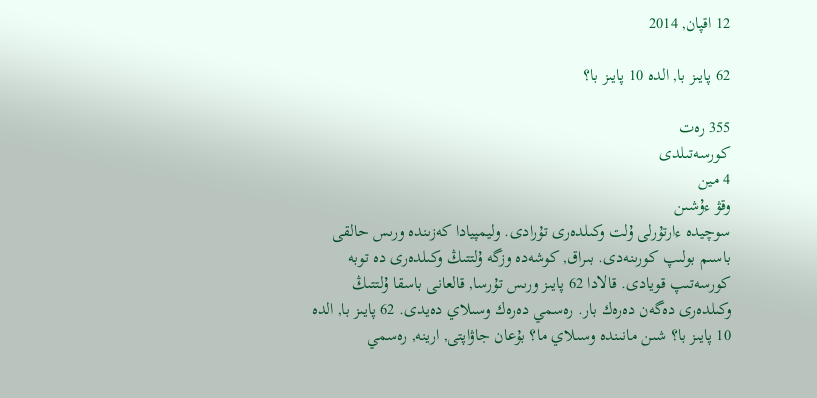12 اقپان, 2014

62 پايىز با, الدە 10 پايىز با؟

355 رەت
كورسەتىلدى
4 مين
وقۋ ءۇشىن
سوچيدە ءارتۇرلى ۇلت وكىلدەرى تۇرادى. وليمپيادا كەزىندە ورىس حالقى باسىم بولىپ كورىنەدى. بىراق, كوشەدە وزگە ۇلتتىڭ وكىلدەرى دە توبە كورسەتىپ قويادى. قالادا 62 پايىز ورىس تۇرسا, قالعانى باسقا ۇلتتىڭ وكىلدەرى دەگەن دەرەك بار. رەسمي دەرەك وسىلاي دەيدى. 62 پايىز با, الدە 10 پايىز با؟ شىن مانىندە وسىلاي ما؟ بۇعان جاۋاپتى, ارينە, رەسمي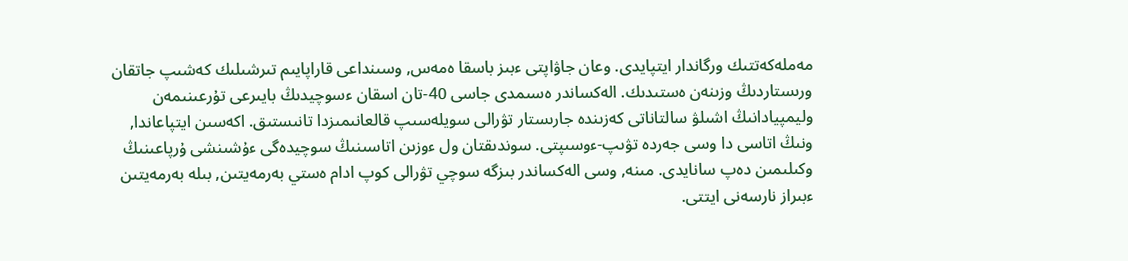مەملەكەتتىك ورگاندار ايتپايدى. وعان جاۋاپتى ءبىز باسقا ەمەس, وسىنداعى قاراپايىم تىرشىلىك كەشىپ جاتقان ورىستاردىڭ وزىنەن ەستىدىك. الەكساندر ەسىمدى جاسى 40-تان اسقان ءسوچيدىڭ بايىرعى تۇرعىنىمەن وليمپيادانىڭ اشىلۋ سالتاناتى كەزىندە جارىستار تۋرالى سويلەسىپ قالعانىمىزدا تانىستىق. اكەسىن ايتپاعاندا, ونىڭ اتاسى دا وسى جەردە تۋىپ-ءوسىپتى. سوندىقتان ول ءوزىن اتاسىنىڭ سوچيدەگى ءۇشىنشى ۇرپاعىنىڭ وكىلىمىن دەپ سانايدى. مىنە, وسى الەكساندر بىزگە سوچي تۋرالى كوپ ادام ەستي بەرمەيتىن, بىلە بەرمەيتىن ءبىراز نارسەنى ايتتى.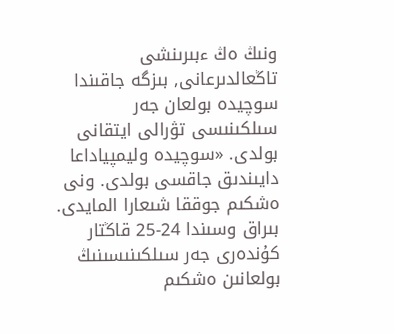ونىڭ ەڭ ءبىرىنشى تاڭعالدىرعانى, بىزگە جاقىندا سوچيدە بولعان جەر سىلكىنىسى تۋرالى ايتقانى بولدى. «سوچيدە وليمپياداعا دايىندىق جاقسى بولدى. ونى ەشكىم جوققا شىعارا المايدى. بىراق وسىندا 24-25 قاڭتار كۇندەرى جەر سىلكىنىسىنىڭ بولعانىن ەشكىم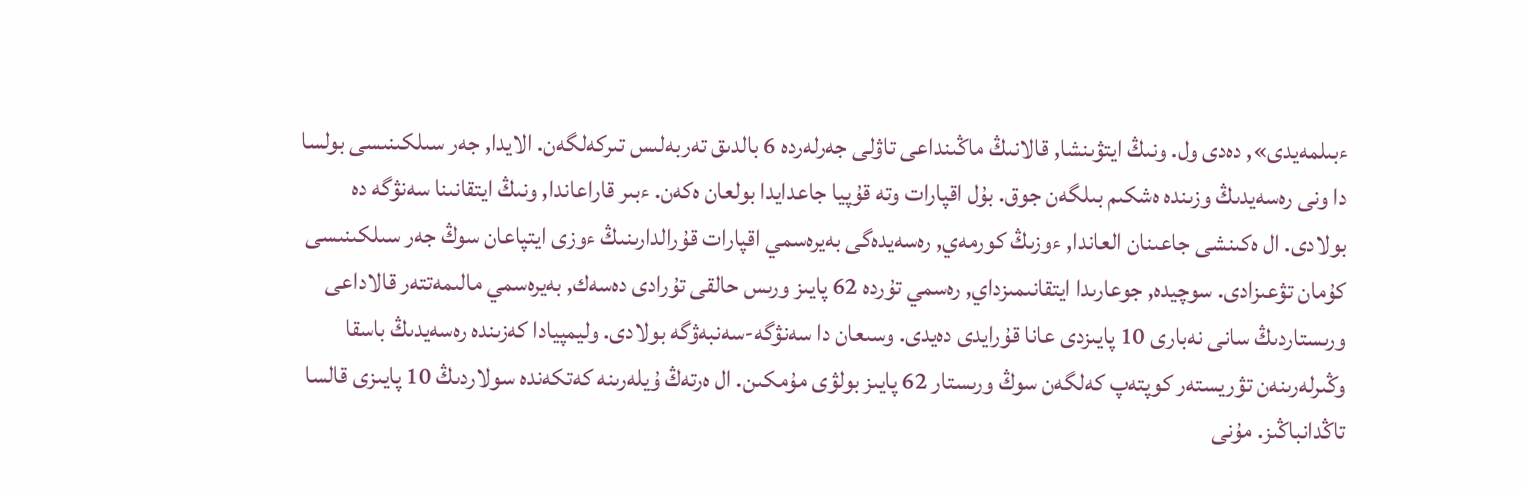ءبىلمەيدى», دەدى ول. ونىڭ ايتۋىنشا, قالانىڭ ماڭىنداعى تاۋلى جەرلەردە 6 بالدىق تەربەلىس تىركەلگەن. الايدا, جەر سىلكىنىسى بولسا دا ونى رەسەيدىڭ وزىندە ەشكىم بىلگەن جوق. بۇل اقپارات وتە قۇپيا جاعدايدا بولعان ەكەن. ءبىر قاراعاندا, ونىڭ ايتقانىنا سەنۋگە دە بولادى. ال ەكىنشى جاعىنان العاندا, ءوزىڭ كورمەي, رەسەيدەگى بەيرەسمي اقپارات قۇرالدارىنىڭ ءوزى ايتپاعان سوڭ جەر سىلكىنىسى كۇمان تۋعىزادى. سوچيدە, جوعارىدا ايتقانىمىزداي, رەسمي تۇردە 62 پايىز ورىس حالقى تۇرادى دەسەك, بەيرەسمي مالىمەتتەر قالاداعى ورىستاردىڭ سانى نەبارى 10 پايىزدى عانا قۇرايدى دەيدى. وسىعان دا سەنۋگە-سەنبەۋگە بولادى. وليمپيادا كەزىندە رەسەيدىڭ باسقا وڭىرلەرىنەن تۋريستەر كوپتەپ كەلگەن سوڭ ورىستار 62 پايىز بولۋى مۇمكىن. ال ەرتەڭ ۇيلەرىنە كەتكەندە سولاردىڭ 10 پايىزى قالسا تاڭدانباڭىز. مۇنى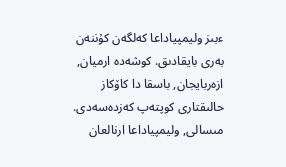ءبىز وليمپياداعا كەلگەن كۇننەن بەرى بايقادىق. كوشەدە ارميان, ازەربايجان, باسقا دا كاۆكاز حالىقتارى كوپتەپ كەزدەسەدى. مىسالى, وليمپياداعا ارنالعان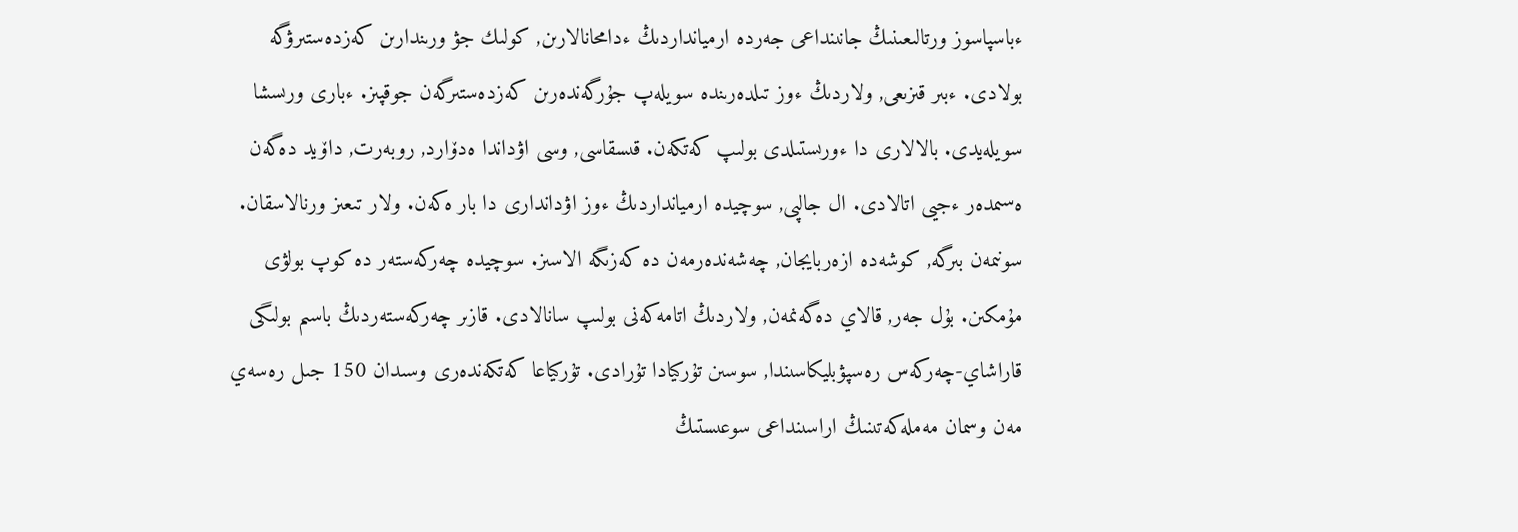ءباسپاسوز ورتالىعىنىڭ جانىنداعى جەردە ارميانداردىڭ ءدامحانالارىن, كولىك جۋ ورىندارىن كەزدەستىرۋگە بولادى. ءبىر قىزىعى, ولاردىڭ ءوز تىلدەرىندە سويلەپ جۇرگەندەرىن كەزدەستىرگەن جوقپىز. ءبارى ورىسشا سويلەيدى. بالالارى دا ءورىستىلدى بولىپ كەتكەن. قىسقاسى, وسى اۋداندا ەدۆارد, روبەرت, داۆيد دەگەن ەسىمدەر ءجيى اتالادى. ال جالپى, سوچيدە ارميانداردىڭ ءوز اۋداندارى دا بار ەكەن. ولار تىعىز ورنالاسقان. سونىمەن بىرگە, كوشەدە ازەربايجان, چەشەندەرمەن دە كەزىگە الاسىز. سوچيدە چەركەستەر دە كوپ بولۋى مۇمكىن. بۇل جەر, قالاي دەگەنمەن, ولاردىڭ اتامەكەنى بولىپ سانالادى. قازىر چەركەستەردىڭ باسىم بولىگى قاراشاي-چەركەس رەسپۋبليكاسىندا, سوسىن تۇركيادا تۇرادى. تۇركياعا كەتكەندەرى وسىدان 150 جىل رەسەي مەن وسمان مەملەكەتىنىڭ اراسىنداعى سوعىستىڭ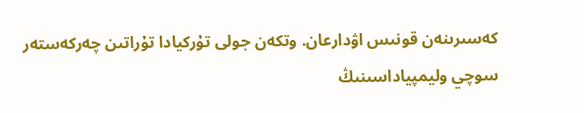كەسىرىنەن قونىس اۋدارعان. وتكەن جولى تۇركيادا تۇراتىن چەركەستەر سوچي وليمپياداسىنىڭ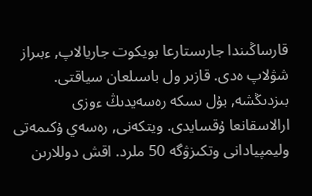قارساڭىندا جارىستارعا بويكوت جاريالاپ, ءبىراز شۋلاپ ەدى. قازىر ول باسىلعان سياقتى. بىزدىڭشە, بۇل ىسكە رەسەيدىڭ ءوزى ارالاسقانعا ۇقسايدى. ويتكەنى, رەسەي ۇكىمەتى وليمپيادانى وتكىزۋگە 50 ملرد. اقش دوللارىن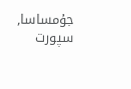جۇمساسا, سپورت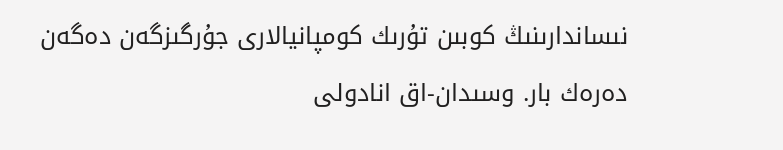نىساندارىنىڭ كوبىن تۇرىك كومپانيالارى جۇرگىزگەن دەگەن دەرەك بار. وسىدان-اق انادولى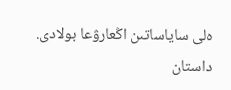ەلى ساياساتىن اڭعارۋعا بولادى. داستان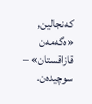كەنجالين, «ەگەمەن قازاقستان» – سوچيدەن.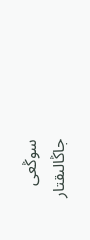سوڭعى جاڭالىقتار